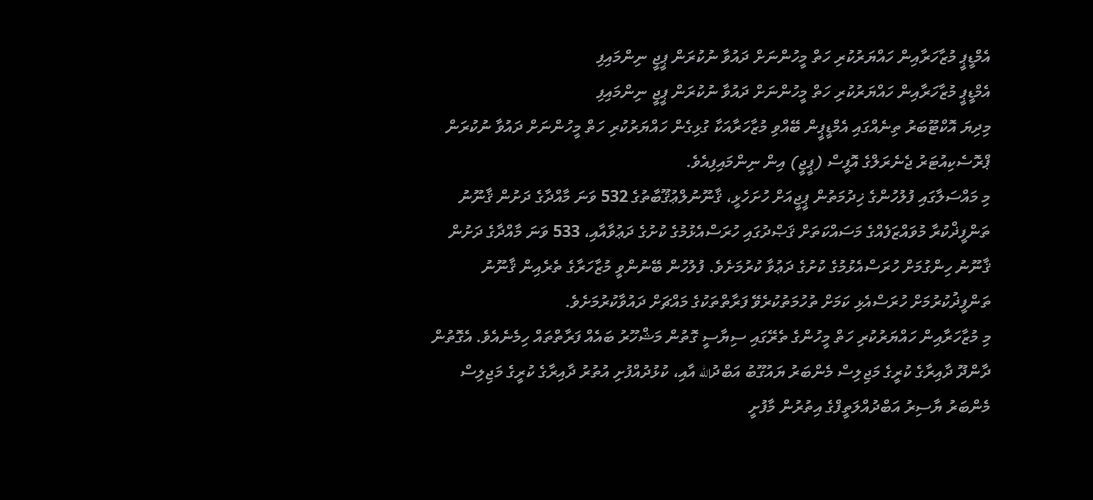އެމްޑީޕީ މުޒާހަރާއިން ހައްޔަރުކުރި ހަތް މީހުންނަށް ދައުވާ ނުކުރަން ޕީޖީ ނިންމައިފި
އެމްޑީޕީ މުޒާހަރާއިން ހައްޔަރުކުރި ހަތް މީހުންނަށް ދައުވާ ނުކުރަން ޕީޖީ ނިންމައިފި
މިދިޔަ އޮކްޓޫބަރު ތިނެއްގައި އެމްޑީޕީން ބޭއްވި މުޒާހަރާއަކާ ގުޅިގެން ހައްޔަރުކުރި ހަތް މީހުންނަށް ދައުވާ ނުކުރަން ޕްރޮސެކިއުޓަރު ޖެނެރަލްގެ އޮފީސް (ޕީޖީ) އިން ނިންމައިފިއެވެ.
މި މައްސަލާގައި ފުލުހުންގެ ޚިދުމަތުން ޕީޖީއަށް ހުށަހެޅީ، ޤާނޫނުލްޢުޤޫބާތުގެ 532 ވަނަ މާއްދާގެ ދަށުން ޤާނޫނު ތަންފީޛްކުރާ މުވައްޒަފެއްގެ މަސައްކަތަށް ޤަޞްދުގައި ހުރަސްއެޅުމުގެ ކުށުގެ ދަޢުވާއާއި، 533 ވަނަ މާއްދާގެ ދަށުން ޤާނޫނު ހިންގުމަށް ހުރަސްއެޅުމުގެ ކުށުގެ ދަޢުވާ ކުރުމަށެވެ. ފުލުހުން ބޭނުންވީ މުޒާހަރާގެ ތެރެއިން ޤާނޫނު ތަންފީޛުކުރުމަށް ހުރަސްއެޅި ކަމަށް ތުހުމަތުކުރެވޭ ފަރާތްތަކުގެ މައްޗަށް ދައުވާކުރުމަށެވެ.
މި މުޒާހަރާއިން ހައްޔަރުކުރި ހަތް މީހުންގެ ތެރޭގައި ސިޔާސީ ގޮތުން މަޝްހޫރު ބައެއް ފަރާތްތައް ހިމެނެއެވެ. އެގޮތުން ދާންދޫ ދާއިރާގެ ކުރީގެ މަޖިލިސް މެންބަރު ޔައުގޫބު އަބްދުالله އާއި، ކުޅުދުއްފުށި އުތުރު ދާއިރާގެ ކުރީގެ މަޖިލިސް މެންބަރު ޔާސިރު އަބްދުއްލަތީފްގެ އިތުރުން މާފުށީ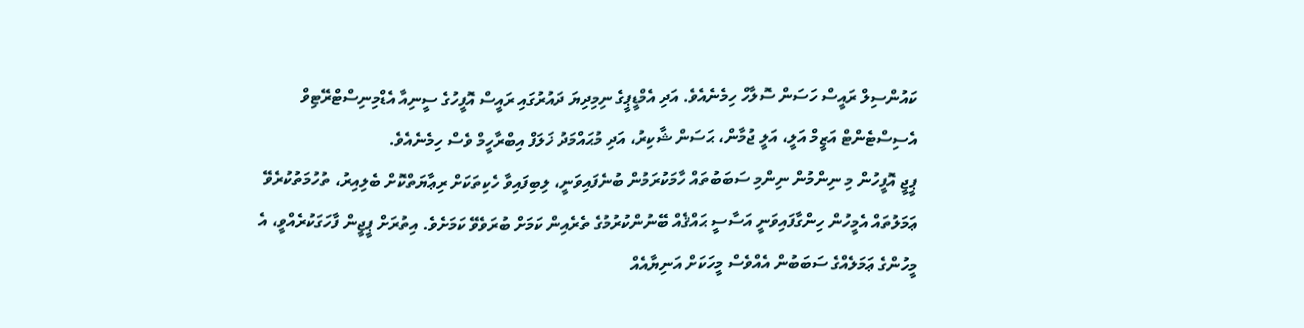ކައުންސިލް ރައީސް ހަސަން ސޮލާހް ހިމެނެއެވެ. އަދި އެމްޑީޕީގެ ނިމިދިޔަ ދައުރުގައި ރައީސް އޮފީހުގެ ސީނިއާ އެޑްމިނިސްޓްރޭޓިވް އެސިސްޓެންޓް އަޒީމް އަލީ، އަލީ ޖުމާން، ޙަސަން ޝާކިރު، އަދި މުޙައްމަދު ޚަލަފް އިބްރާހީމް ވެސް ހިމެނެއެވެ.
ޕީޖީ އޮފީހުން މި ނިންމުން ނިންމި ސަބަބުތައް ހާމަކުރަމުން ބުނެފައިވަނީ، ލިބިފައިވާ ހެކިތަކަށް ރިޢާޔަތްކޮށް ބެލިއިރު، ތުހުމަތުކުރެވޭ ޢަމަލުތައް އެމީހުން ހިންގާފައިވަނީ އަސާސީ ޙައްޤެއް ބޭނުންކުރުމުގެ ތެރެއިން ކަމަށް ބުރަވެވޭ ކަމަށެވެ. އިތުރަށް ޕީޖީން ފާހަގަކުރެއްވީ، އެ މީހުންގެ ޢަމަލެއްގެ ސަބަބުން އެއްވެސް މީހަކަށް އަނިޔާއެއް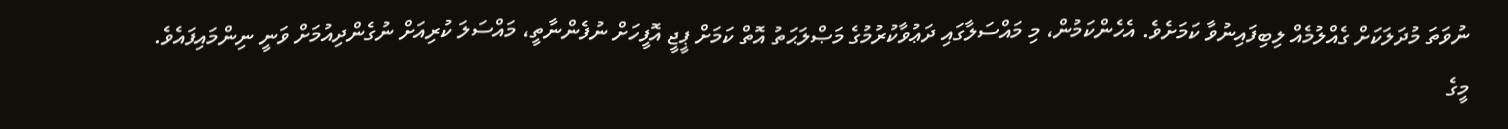ނުވަތަ މުދަލަކަށް ގެއްލުމެއް ލިބިފައިނުވާ ކަމަށެވެ. އެހެންކަމުން، މި މައްސަލާގައި ދަޢުވާކުރުމުގެ މަޞްލަޙަތު އޮތް ކަމަށް ޕީޖީ އޮފީހަށް ނުފެންނާތީ، މައްސަލަ ކުރިއަށް ނުގެންދިއުމަށް ވަނީ ނިންމައިފައެވެ.
މީގެ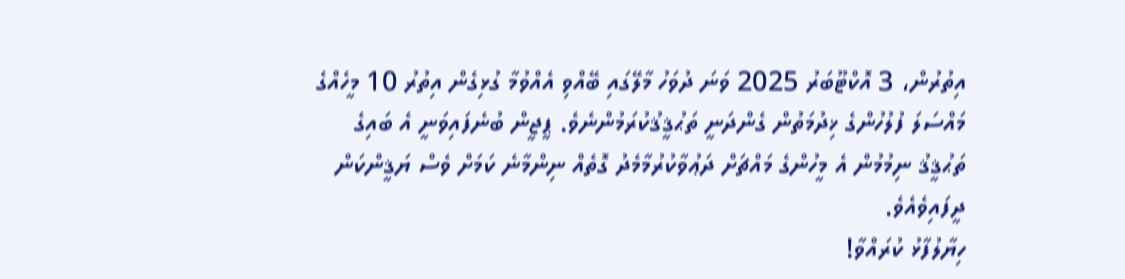އިތުރުން، 3 އޮކްޓޫބަރު 2025 ވަނަ ދުވަހު މާލޭގައި ބޭއްވި އެއްވުމާ ގުޅިގެން އިތުރު 10 މީހެއްގެ މައްސަލަ ފުލުހުންގެ ޚިދުމަތުން ގެންދަނީ ތަޙުޤީޤުކުރަމުންނެވެ. ޕީޖީން ބުނެފައިވަނީ އެ ބައިގެ ތަޙުޤީޤު ނިމުމުން އެ މީހުންގެ މައްޗަށް ދަޢުވާކުރުމާމެދު ގޮތެއް ނިންމާނެ ކަމަށް ވެސް ޔަޤީންކަން ދީފައިވެއެވެ.
ހިޔާލުފާޅު ކުރައްވާ!